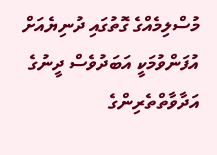މުސްލިމެއްގެ ގޮތުގައި ދުނިޔެއަށް އުފަންވުމަކީ އަބަދުވެސް ދީނުގެ އަދާވާތްތެރިންގެ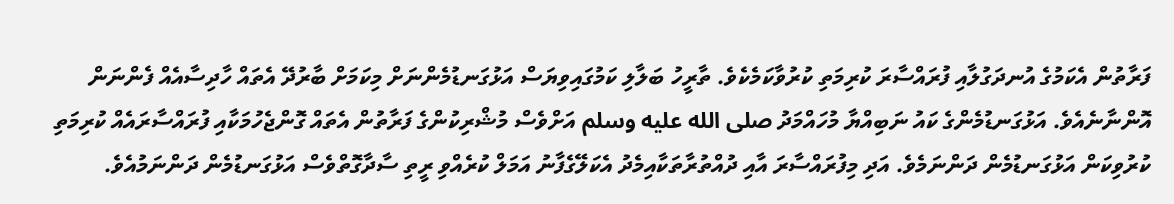ފަރާތުން އެކަމުގެ އުނދަގުލާއި ފުރައްސާރަ ކުރިމަތި ކުރުވާކަމެކެވެ. ތާރީހު ބަލާލި ކަމުގައިވިޔަސް އަޅުގަނޑުމެންނަށް މިކަމަށް ބާރުދޭ އެތައް ހާދިސާއެއް ފެންނަން އޮންނާނެއެވެ. އަޅުގަނޑުމެންގެ ކައު ނަބިއްޔާ މުހައްމަދު صلى الله عليه وسلم އަށްވެސް މުޝްރިކުންގެ ފަރާތުން އެތައް ގޮންޖެހުމަކާއި ފުރައްސާރައެއް ކުރިމަތި ކުރުވިކަން އަޅުގަނޑުމެން ދަންނަމެވެ. އަދި މިފުރައްސާރަ އާއި ދުއްތުރާތަކާއިމެދު އެކަލޭގެފާނު އަމަލް ކުރެއްވި ރީތި ސާދާގޮތްވެސް އަޅުގަނޑުމެން ދަންނަމުއެވެ.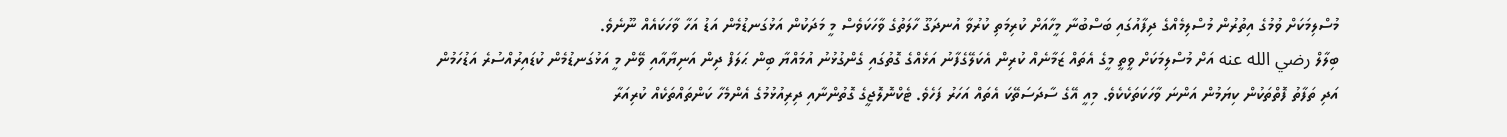މުސްލިމަކަށް ވުމުގެ އިތުރުން މުސްލިމެއްގެ ދިފާއުގައި ބަސްބުނާ މީހާއަށް ކުރިމަތި ކުރުވާ އުނދަގޫ ހާލަތުގެ ވާހަކަވެސް މީ މަދަކުން އަޅުގަނޑުމެން އަޑު އަހާ ވާހަކައެއް ނޫނެވެ.
ބިލާލް رضي الله عنه އަށް މުސްލިމަކަށް ވީތީ މީގެ އެތައް ޒަމާނެއް ކުރިން އެކަލޭގެފާނު އަޅެއްގެ ގޮތުގައި ގެންގުޅުނު އުމައްޔާ ބިން ޙަލަފް ދިން އަނިޔާއާއި ވޭން މީ އަޅުގަނޑުމެން ކުޑައިރުއްސުރެ އަޑުހަމުން އަދި ތަފާތު ފޮތްތަކުން ކިޔަމުން އަންނަ ވާހަކަތަކެކެވެ. މިއީ އޭގެ ސާދަސަތޭކަ އެތައް އަހަރު ފަހެވެ. ޓެކްނޮލޮޖީގެ ގޮތުންނާއި ދިރިއުޅުމުގެ އެންމެހާ ކަންތައްތަކެއް ކުރިއަރާ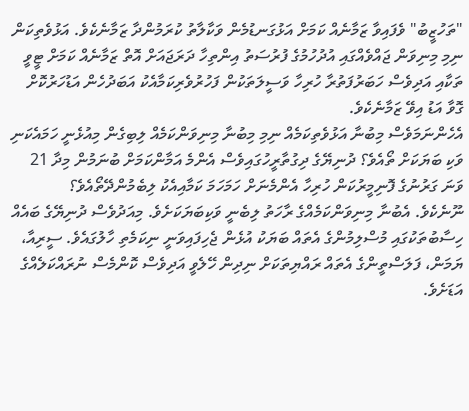"ތަހުޒީބު" ވެފައިވާ ޒަމާނެއް ކަމަށް އަޅުގަނޑުމެން ވަކާލާތު ކުރަމުންދާ ޒަމާނެކެވެ. އަޅުވެތިކަން ނިމި މިނިވަން ޖައްވެއްގައި އުދުހުމުގެ ފުރުސަތު އިންތިހާ ދަރަޖައަށް އޮތް ޒަމާނެއް ކަމަށް ޓީވީ ތަކާއި އަދިވެސް ހަބަރުފަތުރާ ހުރިހާ ވަސީލަތަކުން ފަހުރުވެރިކަމާއެކު އަބަދުހެން އަޑުހަރުކޮށް ގޮވާ އަޑު އިވޭ ޒަމާނެކެވެ.
އެހެންނަމަވެސް މިބުނާ އަޅުވެތިކަމެއް ނިމި މިބުނާ މިނިވަންކަމެއް ލިބިގެން މިއުޅެނީ ހަމައެކަނި ވަކި ބަޔަކަށް ތޯއެވެ؟ ދުނިޔޭގެ ދިގުތާރީހުގައިވެސް އެންމެ އަމާންކަމަށް ބުނަމުން މިދާ 21 ވަނަ ގަރުނުގެ ފޮނިމީރުކަން ހުރިހާ އެންމެނަށް ހަމަހަމަ ކަމާއިއެކު ލިބެމުންދޭތޯއެވެ؟
ނޫނެކެވެ. އެބުނާ މިނިވަންކަމެއްގެ ރާހަތު ލިބެނީ ވަކިބަޔަކަށެވެ. މިއަދުވެސް ދުނިޔޭގެ ބައެއް ހިސާބުތަކުގައި މުސްލިމުންގެ އެތައް ބަޔަކު އުޅެން ޖެހިފައިވަނީ ނިކަމެތި ހާލުގައެވެ. ސީރިއާ، ޔަމަން، ފަލަސްތީންގެ އެތައް ރައްޔިތަކަށް ނިދިން ހޭލެވީ އަދިވެސް ކޮންމެސް ނުރައްކަލެއްގެ އަޑަށެވެ.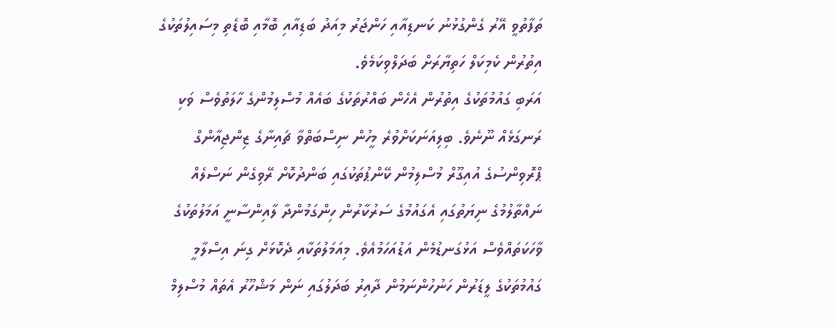ތަފާތުވީ އޭރު ގެންގުޅުނު ކަނޑިއާއި ހަންޖަރު މިއަދު ބަޑިއާއި ބޮމާއި ބޮޑެތި މިސައިލުތަކުގެ އިތުރުން ކެމިކަލް ހަތިޔާރަށް ބަދަލްވިކަމެވެ.
އަރަބި ގައުމުތަކުގެ އިތުރުން އެހެން ބައްރުތަކުގެ ބައެއް މުސްލިމުންގެ ހާލަތުވެސް ވަކި ރަނގަޅެއް ނޫނެވެ. ބިލިއަނަކަށްވުރެ މީހުން ނިސްބަތްވާ ޗައިނާގެ ޒިންޖިއާންގް ޕްރޮވިންސުގެ އުއިގޫރް މުސްލިމުން ކޭންޕުތަކުގައި ބަންދުކޮށް ރޭވިގެން ނަސްލެއް ނައްތާލުމުގެ ނިޔަތުގައި އެގައުމުގެ ސަރުކާރުން ހިންގަމުންދާ ލާއިންސާނީ އަމަލުތަކުގެ ވާހަކަތައްވެސް އަޅުގަނޑުމެން އަޑުއަހަމުއެވެ. މިއަމަލުތަކާއި ދެކޮޅަށް ގިނަ އިސްލާމީ ގައުމުތަކުގެ ލީޑަރުން ހަނުހުންނަމުން ދާއިރު ބަދަލުގައި ނަން މަޝްހޫރު އެތައް މުސްލިމް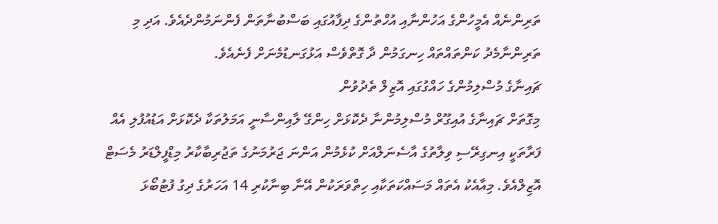ތަރިންނެއް އެމީހުންގެ އަހުންނާއި އުހްތުންގެ ދިފާއުގައި ބަސްބުނާތަން ފެންނަމުންދެއެވެ. އަދި މި ތަރިންނާމެދު ކަންތައްތައް ހިނގަމުން ދާ ގޮތްވެސް އަޅުގަނޑުމެނަށް ފެނެއެވެ.
ޗައިނާގެ މުސްލިމުންގެ ހައްގުގައި އޮޒިލް ތެދުވުން
މިގޮތަށް ޗައިނާގެ އުއިގޫރް މުސްލިމުންނާ ދެކޮޅަށް ހިންގޭ ލާއިންސާނީ އަމަލުތަކާ ދެކޮޅަށް އަޑުއުފުލި އެއް ފަރާތަކީ އިނގިރޭސި ވިލާތުގެ އާސެނަލްއަށް ކުޅެމުން އަންނަ ޖަރުމަނުގެ ތަޖުރިބާކާރު މިޑްފީލްޑަރު މެސަޓް އޮޒިލްއެވެ. މިއާއެކު އެތައް މަސައްކަތަކާއި ހިތްވަރަކުން އޭނާ ބިނާކުރި 14 އަހަރުގެ ދިގު ފުޓުބޯޅަ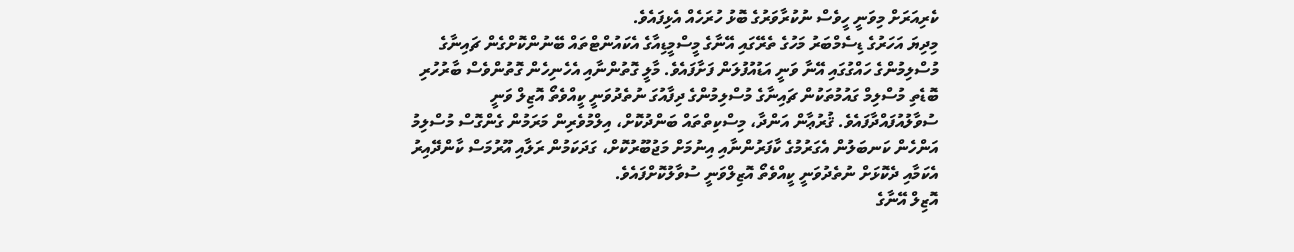ކެރިއަރަށް މިވަނީ ހީވެސް ނުކުރާވަރުގެ ބޮޅު ހުރަހެއް އެޅިފައެވެ.
މިދިޔަ އަހަރުގެ ޑިސެމްބަރު މަހުގެ ތެރޭގައި އޭނާގެ މީސްމީޑިއާގެ އެކައުންޓްތައް ބޭނުންކޮށްގެން ޗައިނާގެ މުސްލިމުންގެ ހައްގުގައި އޭނާ ވަނީ އަޑުއުފުލަން ފަށާފައެވެ. މާލީ ގޮތުންނާއި އެހެނިހެން ގޮތުންވެސް ބާރުހުރި ބޮޑެތި މުސްލިމް ގައުމުތަކުން ޗައިނާގެ މުސްލިމުންގެ ދިފާއުގަ ނުތެދުވަނީ ކީއްވެތޯ އޮޒިލް ވަނީ ސުވާލުއުފައްދާފައެވެ. ޤުރުޢާން އަންދާ، މިސްކިތްތައް ބަންދުކޮށް، އިލްމުވެރިން މަރަމުން ގެންގޮސް މުސްލިމު އަންހެން ކަނބަލުން އެގަރުމުގެ ކާފަރުންނާއި އިނުމަށް މަޖުބޫރުކޮށް، ގަދަކަމުން ރަލާއި އޫރުމަސް ކާންދޭއިރު އެކަމާއި ދެކޮޅަށް ނުތެދުވަނީ ކީއްވެތޯ އޮޒިލްވަނީ ސުވާލުކޮށްފައެވެ.
އޮޒިލް އޭނާގެ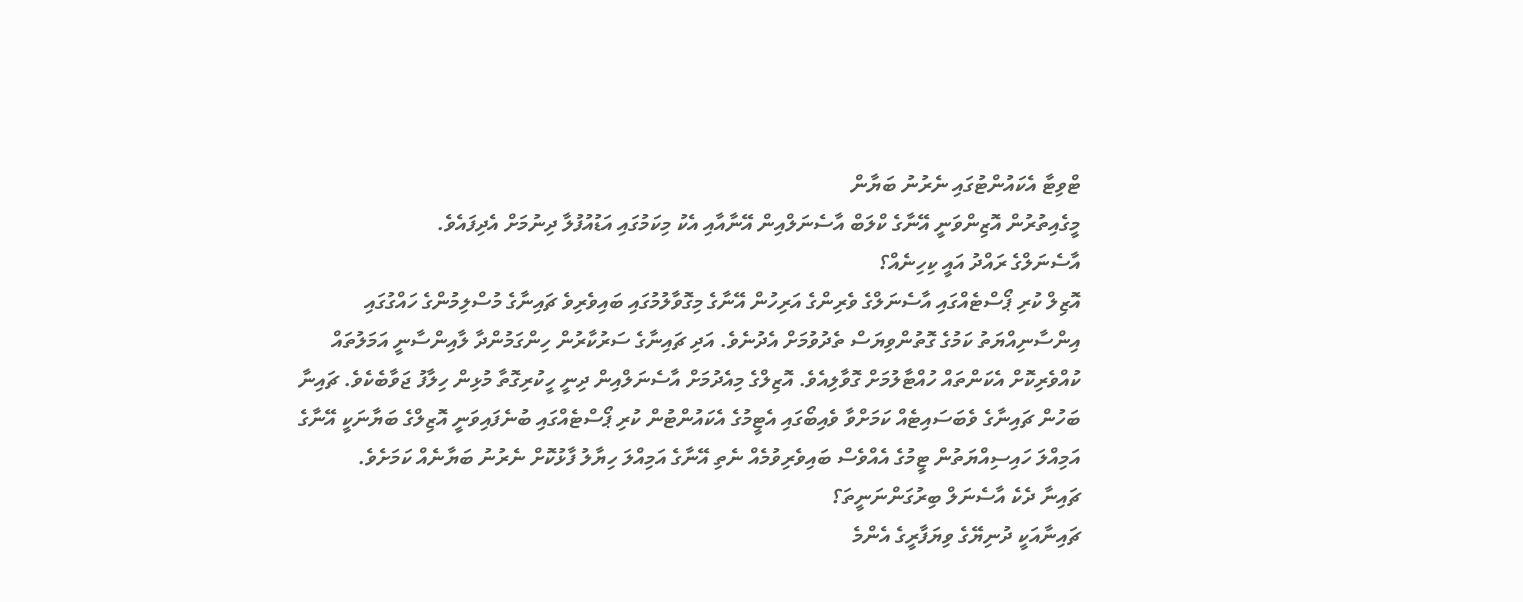ޓްވިޓާ އެކައުންޓުގައި ނެރުނު ބަޔާން
މީގެއިތުރުން އޮޒިންވަނީ އޭނާގެ ކްލަބް އާސެނަލްއިން އޭނާއާއި އެކު މިކަމުގައި އަޑުއުފުލާ ދިނުމަށް އެދިފައެވެ.
އާސެނަލްގެ ރައްދު އައީ ކިހިނެއް؟
އޮޒިލް ކުރި ޕޯސްޓެއްގައި އާސެނަލްގެ ވެރިންގެ އަރިހުން އޭނާގެ މިގޮވާލުމުގައި ބައިވެރިވެ ޗައިނާގެ މުސްލިމުންގެ ހައްގުގައި އިންސާނިއްޔަތު ކަމުގެ ގޮތުންވިޔަސް ތެދުވުމަށް އެދުނެވެ. އަދި ޗައިނާގެ ސަރުކާރުން ހިންގަމުންދާ ލާއިންސާނީ އަމަލުތައް ކުއްވެރިކޮށް އެކަންތައް ހުއްޓާލުމަށް ގޮވާލިއެވެ. އޮޒިލްގެ މިއެދުމަށް އާސެނަލްއިން ދިނީ ހީކުރިގޮތާ މުޅިން ހިލާފު ޖަވާބެކެވެ. ޗައިނާ ބަހުން ޗައިނާގެ ވެބަސައިޓެއް ކަމަށްވާ ވެއިބޯގައި އެޓީމުގެ އެކައުންޓުން ކުރި ޕޯސްޓެއްގައި ބުނެފައިވަނީ އޮޒިލްގެ ބަޔާނަކީ އޭނާގެ އަމިއްލަ ހައިސިއްޔަތުން ޓީމުގެ އެއްވެސް ބައިވެރިވުމެއް ނެތި އޭނާގެ އަމިއްލަ ހިޔާލު ފާޅުކޮށް ނެރުނު ބަޔާނެއް ކަމަށެވެ.
ޗައިނާ ދެކެ އާސެނަލް ބިރުގަންނަނީތަ؟
ޗައިނާއަކީ ދުނިޔޭގެ ވިޔަފާރީގެ އެންމެ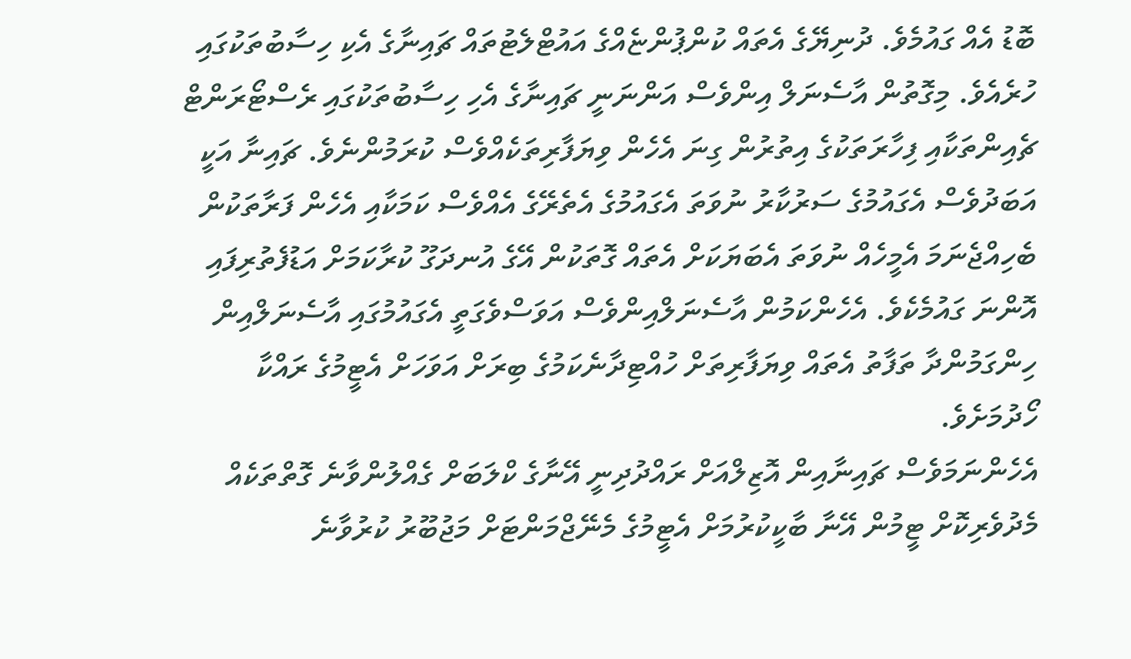ބޮޑު އެއް ގައުމެވެ. ދުނިޔޭގެ އެތައް ކުންޕުންޏެއްގެ އައުޓްލެޓުތައް ޗައިނާގެ އެކި ހިސާބުތަކުގައި ހުރެއެވެ. މިގޮތުން އާސެނަލް އިންވެސް އަންނަނީ ޗައިނާގެ އެހި ހިސާބުތަކުގައި ރެސްޓޯރަންޓް ޗެއިންތަކާއި ފިހާރަތަކުގެ އިތުރުން ގިނަ އެހެން ވިޔަފާރިތަކެއްވެސް ކުރަމުންނެވެ. ޗައިނާ އަކީ އަބަދުވެސް އެގައުމުގެ ސަރުކާރު ނުވަތަ އެގައުމުގެ އެތެރޭގެ އެއްވެސް ކަމަކާއި އެހެން ފަރާތަކުން ބެހިއްޖެނަމަ އެމީހެއް ނުވަތަ އެބަޔަކަށް އެތައް ގޮތަކުން އޭގެ އުނދަގޫ ކުރާކަމަށް އަޑުފެތުރިފައި އޮންނަ ގައުމެކެވެ. އެހެންކަމުން އާސެނަލްއިންވެސް އަވަސްވެގަތީ އެގައުމުގައި އާސެނަލްއިން ހިންގަމުންދާ ތަފާތު އެތައް ވިޔަފާރިތަށް ހުއްޓިދާނެކަމުގެ ބިރަށް އަވަހަށް އެޓީމުގެ ރައްކާ ހޯދުމަށެވެ.
އެހެންނަމަވެސް ޗައިނާއިން އޮޒިލްއަށް ރައްދުދިނީ އޭނާގެ ކްލަބަށް ގެއްލުންވާނެ ގޮތްތަކެއް މެދުވެރިކޮށް ޓީމުން އޭނާ ބާކީކުރުމަށް އެޓީމުގެ މެނޭޖްމަންޓަށް މަޖުބޫރު ކުރުވާނެ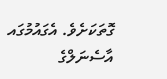ގޮތަކަށެވެ. އެގައުމުގައ އާސެނަލްގެ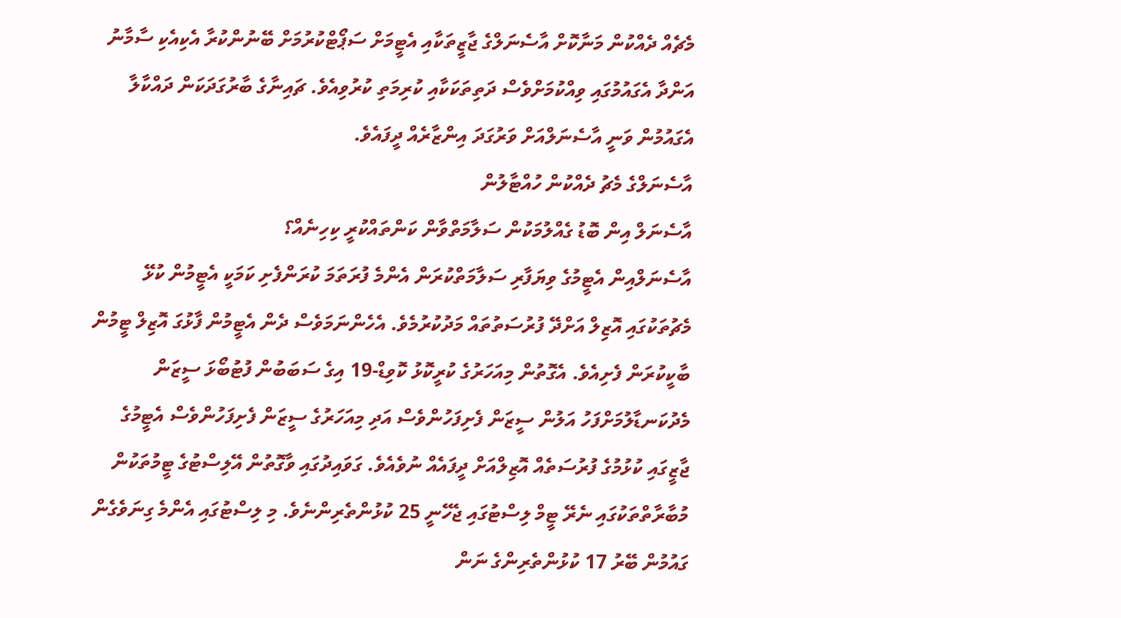މެޗެއް ދެއްކުން މަނާކޮށް އާސެނަލްގެ ޖާޒީތަކާއި އެޓީމަށް ސަޕޯޓްކުރުމަށް ބޭނުންކުރާ އެކިއެކި ސާމާނު އަންދާ އެގައުމުގައި ވިއްކުމަށްވެސް ދަތިތަކަކާއި ކުރިމަތި ކުރުވިއެވެ. ޗައިނާގެ ބާރުގަދަކަން ދައްކާލާ އެގައުމުން ވަނީ އާސެނަލްއަށް ވަރުގަދަ އިންޒާރެއް ދީފައެވެ.
އާސެނަލްގެ މެޗު ދެއްކުން ހުއްޓާލުން
އާސެނަލް އިން ބޮޑު ގެއްލުމަކުން ސަލާމަތްވާން ކަންތައްކުރީ ކިހިނެއް؟
އާސެނަލްއިން އެޓީމުގެ ވިޔަފާރި ސަލާމަތްކުރަން އެންމެ ފުރަތަމަ ކުރަންފެށި ކަމަކީ އެޓީމުން ކުޅޭ މެޗުތަކުގައި އޮޒިލް އަށްދޭ ފުރުސަތުތައް މަދުކުރުމެވެ. އެހެންނަމަވެސް ދެން އެޓީމުން ފާޅުގަ އޮޒިލް ޓީމުން ބާކީކުރަން ފެށިއެވެ. އެގޮތުން މިއަހަރުގެ ކުރީކޮޅު ކޮވިޑް-19 އިގެ ސަބަބުން ފުޓުބޯޅަ ސީޒަން މެދުކަނޑާލުމަށްފަހު އަލުން ސީޒަން ފެށިފަހުންވެސް އަދި މިއަހަރުގެ ސީޒަން ފެށިފަހުންވެސް އެޓީމުގެ ޖާޒީގައި ކުޅުމުގެ ފުރުސަތެއް އޮޒިލްއަށް ދީފައެއް ނުވެއެވެ. ގަވައިދުގައި ވާގޮތުން އޭލިސްޓުގެ ޓީމުތަކުން މުބާރާތްތަކުގައި ނެރޭ ޓީމް ލިސްޓުގައި ޖެހޭނީ 25 ކުޅުންތެރިންނެވެ. މި ލިސްޓުގައި އެންމެ ގިނަވެގެން ގައުމުން ބޭރު 17 ކުޅުންތެރިންގެ ނަން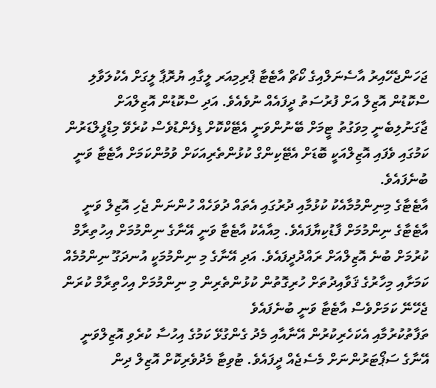ޖަހަންޖެހޭއިރު އާސެނަލްއިގެ ކޯޗް އާޓެޓާ ޕްރިމިއަރ ލީގާއި ޔުރޮޕާ ލީގަށް އެކުލަވާލި ސްކޮޑުން އޮޒިލް އަށް ފުރުސަތު ދީފައެއް ނުވެއެވެ. އަދި ސްކޮޑުން އޮޒިލްއަށް ޖާގަނުލިބެނީ މިވަގުތު ޓީމަށް ބޭނުންވަނީ އެޓޭކްކޮށް ޑިފެންޑުވެސް ކުރެވޭ މިޑްފީލްޑަރުން ކަމުގައި ވެފައި އޮޒިލްއަކީ ބޮޑަށް އެޓޭކިންގް ކުޅުންތެރިއަކަށް ވުމުންކަމަށް އާޓެޓާ ވަނީ ބުނެފައެވެ.
އާޓެޓާގެ މިނިންމުމާއެކު ކުޅުމާއި ދުރުގައި އެތައް ދުވަހެއް ހުންނަން ޖެހި އޮޒިލް ވަނީ އާޓެޓާގެ ނިންމުމަށް ފާޑުކިޔާފައެވެ. މިއާއެކު އާޓެޓާ ވަނީ އޭނާގެ ނިންމުމަށް އިހުތިރާމް ކުރުމަށް ބުނެ އޮޒިލްއަށް ރައްދުދީފައެވެ. އަދި އޭނާގެ މި ނިންމުމަކީ އުނދަގޫ ނިންމުމެއް ކަމަށާއި މިހާރުގެ ޤަވާއިދުތަށް ހުރިގޮތުން ކުޅުންތެރިން މި ނިންމުމަށް އިހްތިރާމް ކުރަން ޖެހޭނޭ ކަމަށްވެސް އާޓެޓާ ވަނީ ބުނެފައެވެ
ތަފާތުކުރުމާއި އެކަހެރިކުރުން އޭނާއާއި މެދު ގެންގުޅޭ ކަމުގެ އިހުސާ ކުރެވި އޮޒިލްވަނީ އޭނާގެ ސަޕޯޓަރުންނަށް މެސެޖެއް ދީފައެވެ. ޓުވިޓާ މެދުވެރިކޮށް އޮޒިލް ދިން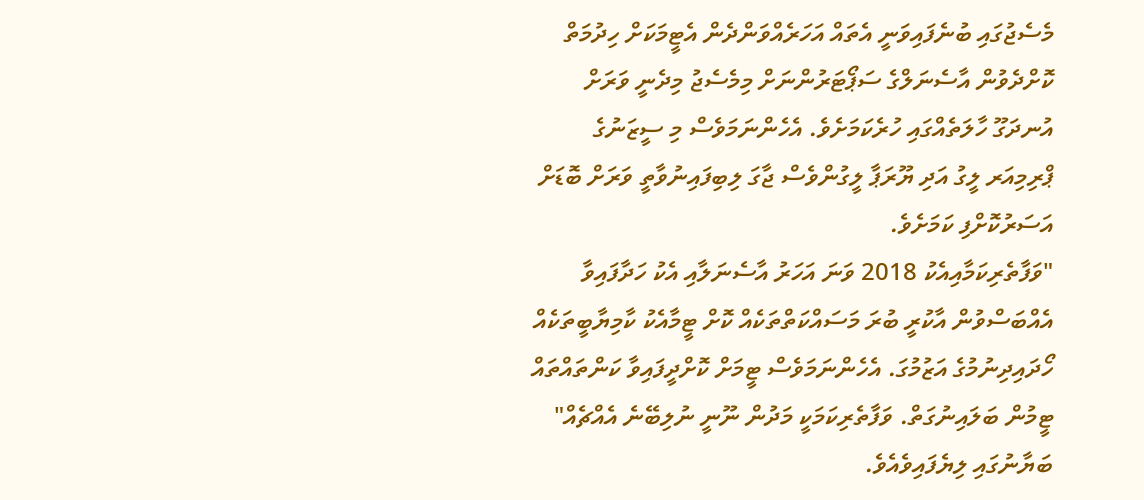މެސެޖުގައި ބުނެފައިވަނީ އެތައް އަހަރެއްވަންދެން އެޓީމަކަށް ހިދުމަތް ކޮށްދެވުން އާސެނަލްގެ ސަޕޯޓަރުންނަށް މިމެސެޖު މިދެނީ ވަރަށް އުނދަގޫ ހާލަތެއްގައި ހުރެކަމަށެވެ. އެހެންނަމަވެސް މި ސީޒަނުގެ ޕްރިމިއަރ ލީގު އަދި ޔޫރަޕާ ލީގުންވެސް ޖާގަ ލިބިފައިނުވާތީ ވަރަށް ބޮޑަށް އަސަރުކޮށްފި ކަމަށެވެ.
"ވަފާތެރިކަމާއިއެކު 2018 ވަނަ އަހަރު އާސެނަލާއި އެކު ހަދާފައިވާ އެއްބަސްވުން އާކުރީ ބުރަ މަސައްކަތްތަކެއް ކޮށް ޓީމާއެކު ކާމިޔާބީތަކެއް ހޯދައިދިނުމުގެ އަޒުމުގަ. އެހެންނަމަވެސް ޓީމަށް ކޮށްދީފައިވާ ކަންތައްތައް ޓީމުން ބަލައިނުގަތް. ވަފާތެރިކަމަކީ މަދުން ނޫނީ ނުލިބޭނެ އެއްޗެއް" ބަޔާނުގައި ލިޔެފައިވެއެވެ.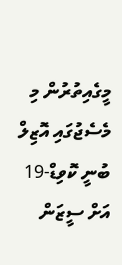މީގެއިތުރުން މި މެސެޖުގައި އޮޒިލް ބުނީ ކޮވިޑް-19 އަށް ސީޒަން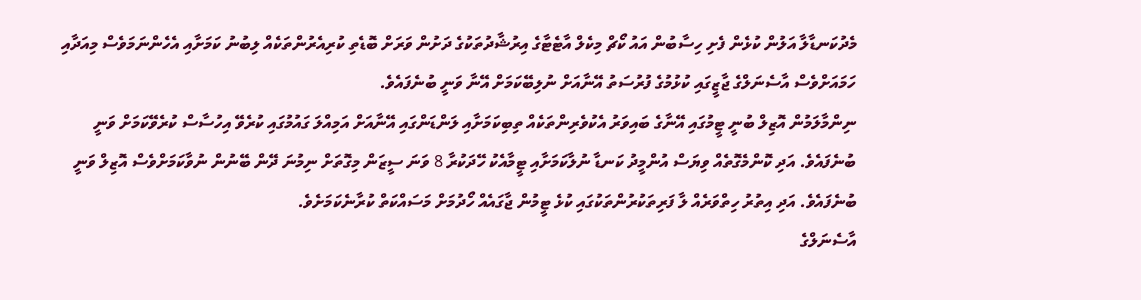މެދުކަނޑާލާ އަލުން ކުޅެން ފެށި ހިސާބުން އައު ކޯޗް މިކެލް އާޓެޓާގެ އިރުޝާދުތަކުގެ ދަށުން ވަރަށް ބޮޑެތި ކުރިއެރުންތަކެއް ލިބުނު ކަމަށާއި އެހެންނަމަވެސް މިއަދާއި ހަމައަށްވެސް އާސެނަލްގެ ޖާޒީގައި ކުޅުމުގެ ފުރުސަތު އޭނާއަށް ނުލިބޭކަމަށް އޭނާ ވަނީ ބުނެފައެވެ.
ނިންމާލަމުން އޮޒިލް ބުނީ ޓީމުގައި އޭނާގެ ބައިވަރު އެކުވެރިންތަކެއް ތިބިކަމަށާއި ލަންޑަންގައި އޭނާއަށް އަމިއްލަ ގައުމުގައި ކުރެވޭ އިހުސާސް ކުރެވޭކަމަށް ވަނީ ބުނެފައެވެ. އަދި ކޮންމެގޮތެއް ވިޔަސް އުންމީދު ކަނޑާ ނުލާކަމަށާއި ޓީމާއެކު ހޭދަކުރާ 8 ވަނަ ސީޒަން މިގޮތަށް ނިމުނަ ދޭން ބޭނުން ނުވާކަމަށްވެސް އޮޒިލް ވަނީ ބުނެފައެވެ. އަދި އިތުރު ހިތްވަރެއް ލާ ފަރިތަކުރުންތަކުގައި ކުޅެ ޓީމުން ޖާގައެއް ހޯދުމަށް މަސައްކަތް ކުރާނެކަމަށެވެ.
އާސެނަލްގެ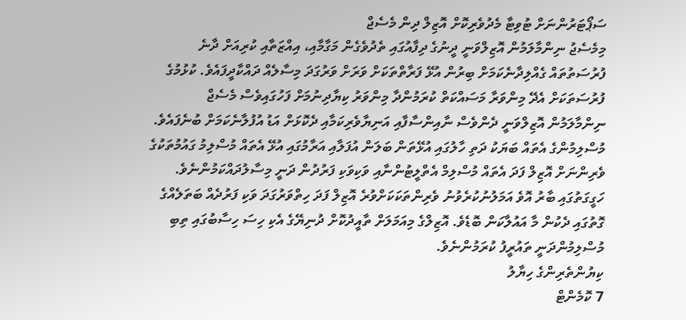ސަޕޯޓަރުންނަށް ޓުވިޓާ މެދުވެރިކޮށް އޮޒިލް ދިން މެސެޖް
މިމެސެޖު ނިންމާލަމުން އޮޒިލްވަނީ ދީނުގެ ދިފާއުގައި ތެދުވެގެން މަގާމާއި، އިއްޒަތާއި ކުރިއަށް ދާނެ ފުރުސަތުތައް ގެއްލިދާނެކަމަށް ބިރުން އުޅޭ ފަރާތްތަކަށް ވަރަށް ވަރުގަދަ މިސާލެއް ދައްކާދީފައެވެ. ކުޅުމުގެ ފުރުސަތަކަށް އެދޭ މިންވަރާ މަސައްކަތް ކުރަމުންދާ މިންވަރު ކިޔާދިނުމަށް ފަހުގައިވެސް މެސެޖް ނިންމާލަމުން އޮޒިލްވަނީ ދެންވެސް ނާއިންސާފާއި އަނިޔާވެރިކަމާއި ދެކޮޅަށް އަޑު އުފުލާނެކަމަށް ބުނެފައެވެ.
މުސްލިމުންގެ އެތައް ބަޔަކު ދަތި ހާލުގައި އުޅޭތަން ބަލަން އުފަލާއި އަރާމުގައި އުޅޭ އެތައް މުސްލިމު ގައުމުތަކުގެ ވެރިންނަށް އޮޒިލް ފަދަ އެތައް މުސްލިމް އެތްލީޓުންނާއި ވަކިވަކި ފަރުދުން ދަނީ މިސާލުދައްކަމުންނެވެ. ހަގީގަތުގައި ބާރު އޮވެ އަމަލުނުކުރެވުނު ވެރިންތަކަކަށްވުރެ އޮޒިލް ފަދަ ހިތްވަރުގަދަ ވަކި ފަރުދެއް ބަތަލެއްގެ ގޮތުގައި ދެކުން މާ އައުލާކަން ބޮޑެވެ. އޮޒިލްގެ މިއަމަލަށް ތާއީދުކޮށް ދުނިޔޭގެ އެކި ހިސަ ހިސާބުގައި ތިބި މުސްލިމުންދަނީ ތައުރީފު ކުރަމުންނެވެ.
ކިޔުންތެރިންގެ ހިޔާލު
7 ކޮމެންޓް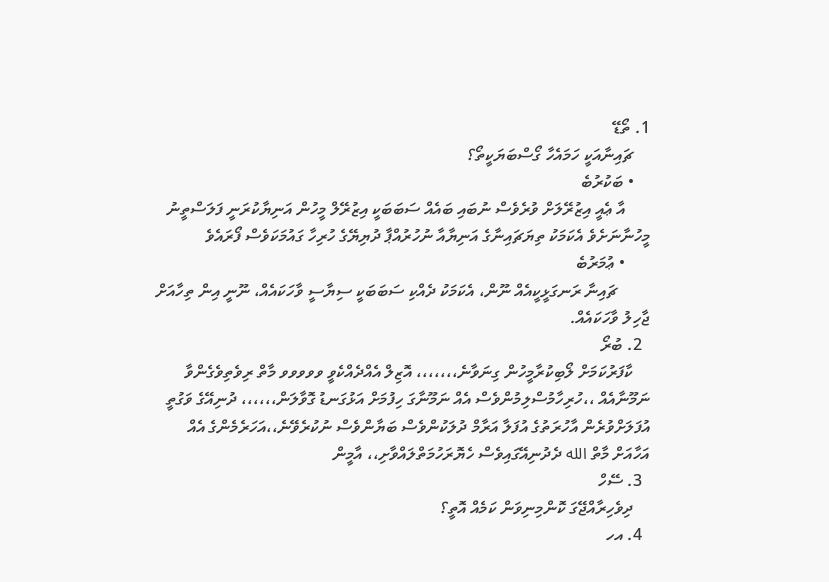1. ތޯޑޭ
    ޗައިނާއަކީ ހަމައެހާ ގޯސްބަޔަކީތޯ؟
    • ބަކުރުބެ
      އާ ޢެއީ އިޒުރޭލަށް ވުރެވެސް ނުބައި ބައެއް ސަބަބަކީ އިޒުރޭލް މީހުން އަނިޔާކުރަނީ ފަލަސްތީނު މީހުނާނަށެވެ އެކަމަކު ތިޔަޗައިނާގެ އަނިޔާއާ ނުހުރުއްޕާ ދުޔިޔޭގެ ހުރިހާ ގައުމަކަވެސް ފޯރައެވެ
      • ޢުމަރުބެ
        ޗައިނާ ރަނގަޅީކީއެއް ނޫން، އެކަމަކު ދެއްކި ސަބަބަކީ ސިޔާސީ ވާހަކައެއް، ނޫނީ އިން ތިހާއަށް ޖާހިލު ވާހަކައެއް.
  2. ބުރޯ
    ކާފަރުކަމަށް ލޯބިކުރާމީހުން ގިނަވާނެ،،،،،،، އޮޒިލް އެއްދެއްކެވީ ވވވވވ މާތް ރިވެތިވެގެންވާ ނަމޫނާއެއް ،،ހުރިހާމުސްލިމުންވެސް އެއް ނަމޫނާގަ ހިފުމަށް އަޅުގަނޑު ގޮވާލަން،،،،،، ދުނިއޭގެ ވަގުތީ އުފަލަށްވުރެން އާހުރަތުގެ އުފަލާ އަރާމް ދުލަކުންވެސް ބަޔާންވެސް ނުކުރެވޭނެ،،އަހަރެމެންގެ އެއް އަހާއަށް މާތް الله ދެދުނިއޭގައިވެސް ހެޔޮރަހުމަތްލައްވާށި،، އާމީން
  3. ސޭހް
    ދިވެހިރާއްޖޭގަ ކޮންމިނިވަން ކަމެއް އޮތީ؟
  4. އހ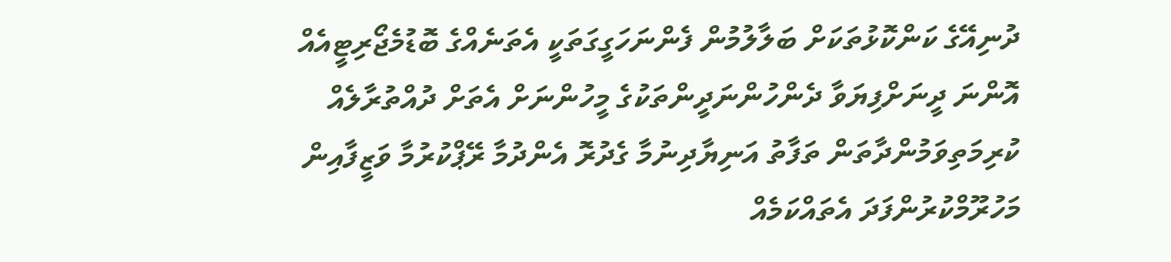ދުނިއޭގެ ކަންކޮޅުތަކަށް ބަލާލުމުން ފެންނަހަގީގަތަކީ އެތަނެއްގެ ބޮޑުމެޖޯރިޓީއެއް އޮންނަ ދީނަށްފިޔަވާ ދެންހުންނަދީންތަކުގެ މީހުންނަށް އެތަށް ދުއްތުރާލެއް ކުރިމަތިވަމުންދާތަން ތަފާތު އަނިޔާދިނުމާ ގެދުރޮ އެންދުމާ ރޭޕްކުރުމާ ވަޒީފާއިން މަހުރޫމްކުރުންފަދަ އެތައްކަމެއް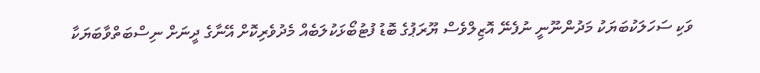ވަކި ސަހަލަކުބަޔަކު މަދުންނޫނީ ނުފެނޭ އޮޒިލްވެސް ޔޫރަޕުގެ ބޮޑު ފުޓުބޯޅަކުލަބެއް މެދުވެރިކޮށް އޭނާގެ ދީނަށް ނިސްބަތްވާބަޔަކާ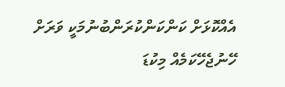އެއްކޮޅަށް ކަންކަންކުރަންބުނުމަކީ ވަރަށް ހޭނުޖެހޭކަމެއް މިކުޑަ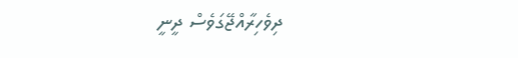ދިވެހިރާއްޖޭގަވެސް ދީނީ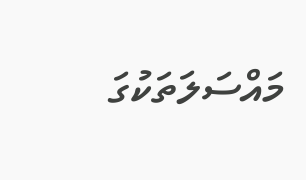މައްސަލަތަކުގަ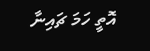އޮތީ ހަމަ ޗައިނާ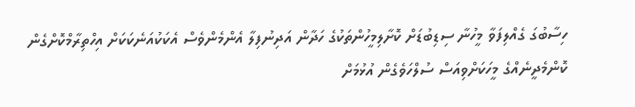ހިސާބުގަ ގެއްލިފަވާ މީހުނާ ސިޑިބުޑަށް ކޮށާލިމީހުންތަކުގެ ހަދާން އަދިނުފިލާ އެންމެންވެސް އެކަކުއަނެކަކަށް އިހްތިރާމްކޮށްގެން ކޮންމެދީނެއްގެ މީހަކަށްވިއަސް ސުލްހަވެގެން އުޅުމަށް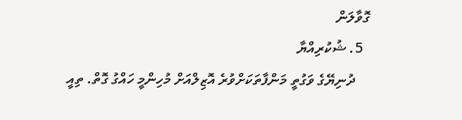ގޮވާލަން
  5. ޝުކުރިއްޔާ
    ދުނިޔޭގެ ވަގުތީ މަންފާތަކަށްވުރެ އޮޒިލްއަށް މުހިންމީ ހައްގު ގޮތް. ތިއީ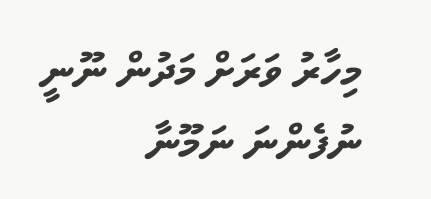މިހާރު ވަރަށް މަދުން ނޫނީ ނުފެންނަ ނަމޫނާ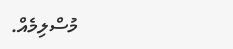މުސްލިމެއް.